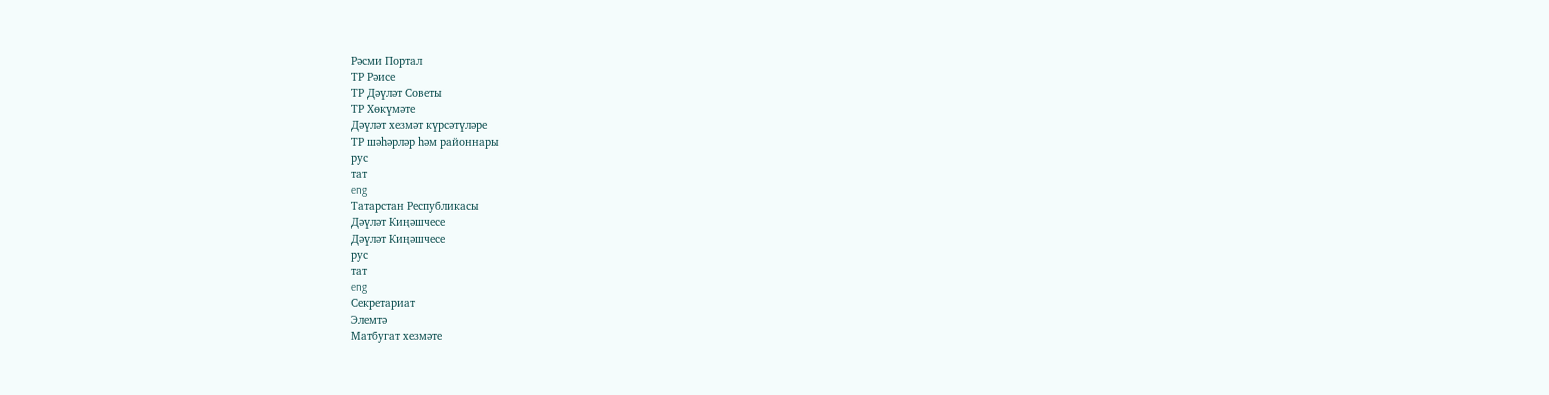Рәсми Портал
ТР Рәисе
ТР Дәүләт Советы
ТР Хөкүмәте
Дәүләт хезмәт күрсәтүләре
ТР шәһәрләр һәм районнары
рус
тат
eng
Татарстан Республикасы
Дәүләт Киңәшчесе
Дәүләт Киңәшчесе
рус
тат
eng
Секретариат
Элемтә
Матбугат хезмәте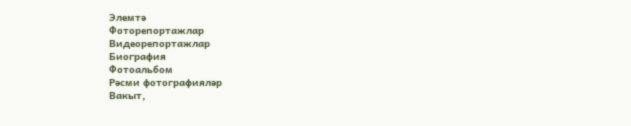Элемтә
Фоторепортажлар
Видеорепортажлар
Биография
Фотоальбом
Рәсми фотографияләр
Вакыт,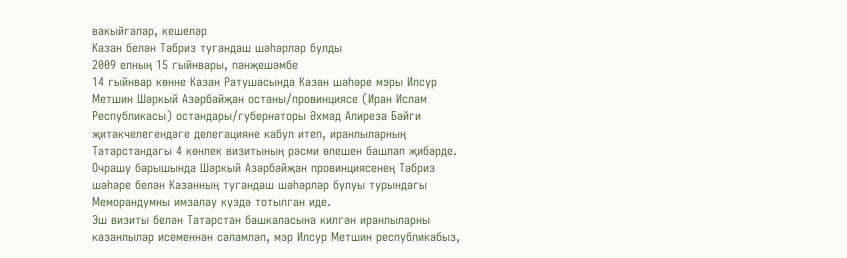вакыйгалар, кешеләр
Казан белән Тәбриз тугандаш шәһәрләр булды
2009 елның 15 гыйнвары, пәнҗешәмбе
14 гыйнвар көнне Казан Ратушасында Казан шәһәре мэры Илсур Метшин Шәркый Азәрбайҗан останы/провинциясе (Иран Ислам Республикасы) остандары/губернаторы Әхмәд Алиреза Бәйги җитәкчелегендәге делегацияне кабул итеп, иранлыларның Татарстандагы 4 көнлек визитының рәсми өлешен башлап җибәрде. Очрашу барышында Шәркый Азәрбәйҗан провинциясенең Тәбриз шәһәре белән Казанның тугандаш шәһәрләр булуы турындагы Меморандумны имзалау күздә тотылган иде.
Эш визиты белән Татарстан башкаласына килгән иранлыларны казанлылар исеменнән сәламләп, мэр Илсур Метшин республикабыз,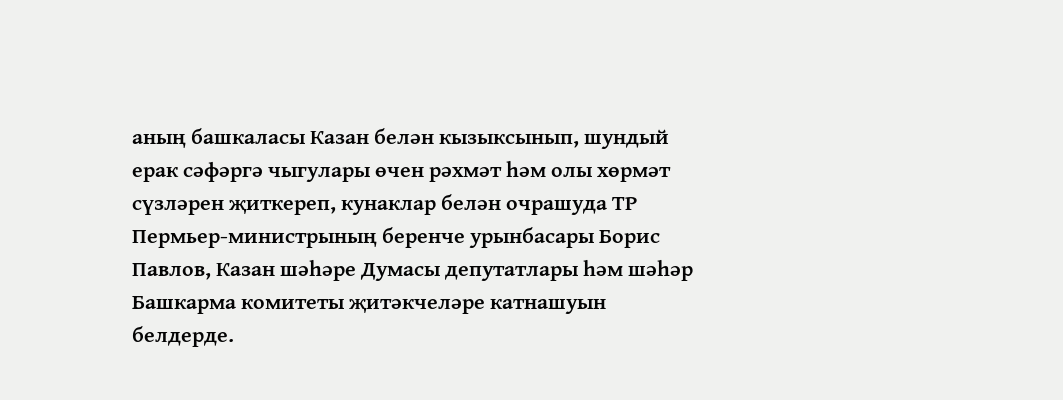аның башкаласы Казан белән кызыксынып, шундый ерак сәфәргә чыгулары өчен рәхмәт һәм олы хөрмәт сүзләрен җиткереп, кунаклар белән очрашуда ТР Пермьер-министрының беренче урынбасары Борис Павлов, Казан шәһәре Думасы депутатлары һәм шәһәр Башкарма комитеты җитәкчеләре катнашуын белдерде.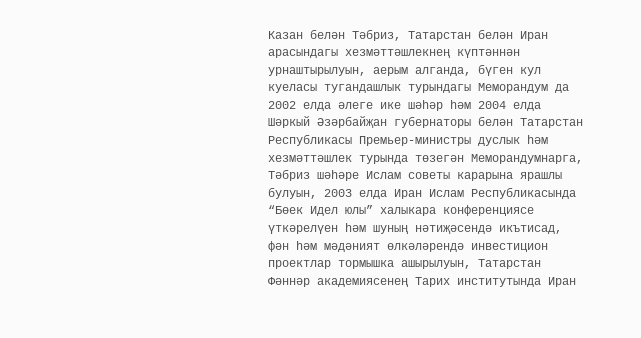Казан белән Тәбриз, Татарстан белән Иран арасындагы хезмәттәшлекнең күптәннән урнаштырылуын, аерым алганда, бүген кул куеласы тугандашлык турындагы Меморандум да 2002 елда әлеге ике шәһәр һәм 2004 елда Шәркый Әзәрбайҗан губернаторы белән Татарстан Республикасы Премьер-министры дуслык һәм хезмәттәшлек турында төзегән Меморандумнарга, Тәбриз шәһәре Ислам советы карарына ярашлы булуын, 2003 елда Иран Ислам Республикасында “Бөек Идел юлы” халыкара конференциясе үткәрелүен һәм шуның нәтиҗәсендә икътисад, фән һәм мәдәният өлкәләрендә инвестицион проектлар тормышка ашырылуын, Татарстан Фәннәр академиясенең Тарих институтында Иран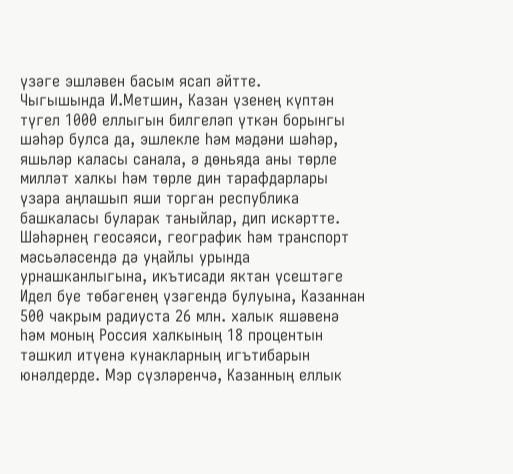үзәге эшләвен басым ясап әйтте.
Чыгышында И.Метшин, Казан үзенең күптән түгел 1000 еллыгын билгеләп үткән борынгы шәһәр булса да, эшлекле һәм мәдәни шәһәр, яшьләр каласы санала, ә дөньяда аны төрле милләт халкы һәм төрле дин тарафдарлары үзара аңлашып яши торган республика башкаласы буларак таныйлар, дип искәртте. Шәһәрнең геосәяси, географик һәм транспорт мәсьәләсендә дә уңайлы урында урнашканлыгына, икътисади яктан үсештәге Идел буе төбәгенең үзәгендә булуына, Казаннан 500 чакрым радиуста 26 млн. халык яшәвенә һәм моның Россия халкының 18 процентын тәшкил итүенә кунакларның игътибарын юнәлдерде. Мэр сүзләренчә, Казанның еллык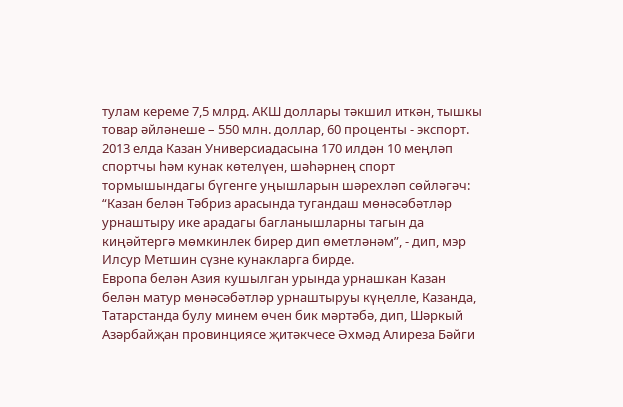тулам кереме 7,5 млрд. АКШ доллары тәкшил иткән, тышкы товар әйләнеше – 550 млн. доллар, 60 проценты - экспорт. 2013 елда Казан Универсиадасына 170 илдән 10 меңләп спортчы һәм кунак көтелүен, шәһәрнең спорт тормышындагы бүгенге уңышларын шәрехләп сөйләгәч: “Казан белән Тәбриз арасында тугандаш мөнәсәбәтләр урнаштыру ике арадагы багланышларны тагын да киңәйтергә мөмкинлек бирер дип өметләнәм”, - дип, мэр Илсур Метшин сүзне кунакларга бирде.
Европа белән Азия кушылган урында урнашкан Казан белән матур мөнәсәбәтләр урнаштыруы күңелле, Казанда, Татарстанда булу минем өчен бик мәртәбә, дип, Шәркый Азәрбайҗан провинциясе җитәкчесе Әхмәд Алиреза Бәйги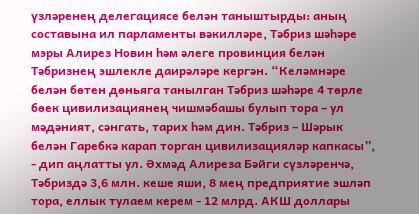үзләренең делегациясе белән таныштырды: аның составына ил парламенты вәкилләре, Тәбриз шәһәре мэры Алирез Новин һәм әлеге провинция белән Тәбризнең эшлекле даирәләре кергән. “Келәмнәре белән бөтен дөньяга танылган Тәбриз шәһәре 4 төрле бөек цивилизациянең чишмәбашы булып тора – ул мәдәният, сәнгать, тарих һәм дин. Тәбриз – Шәрык белән Гаребкә карап торган цивилизацияләр капкасы”, - дип аңлатты ул. Әхмәд Алиреза Бәйги сүзләренчә, Тәбриздә 3,6 млн. кеше яши, 8 мең предприятие эшләп тора, еллык тулаем керем - 12 млрд. АКШ доллары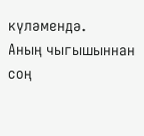күләмендә.
Аның чыгышыннан соң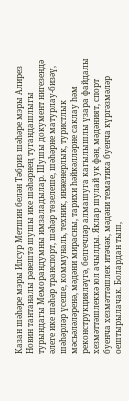Казан шәһәре мэры Илсур Метшин белән Тәбриз шәһәре мэры Алирез Новин тантаналы рәвештә шушы ике шәһәрнең тугандашлыгы турындагы Меморандумны имзаладылар. Шушы документ нигезендә әлеге ике шәһәр транспорт, шәһәр төзелеше, шәһәрне матурлау-бизәү, шәһәрләр үсеше, коммуналь, техник, инженерлык, туристлык мәсьәләләренә, мәдәни мирасны, тарихи һәйкәлләрне саклау һәм реконструкцияләүгә, белгечләр алмашуга кагылышлы үзара файдалы хезмәттәшлеккә юл ачылды. Яклар шулай ук фән, мәдәният, спорт буенча хезмәттәшлек итәчәк, мәдәни тематика буенча күргәзмәләр оештырылачак. Болардан тыш,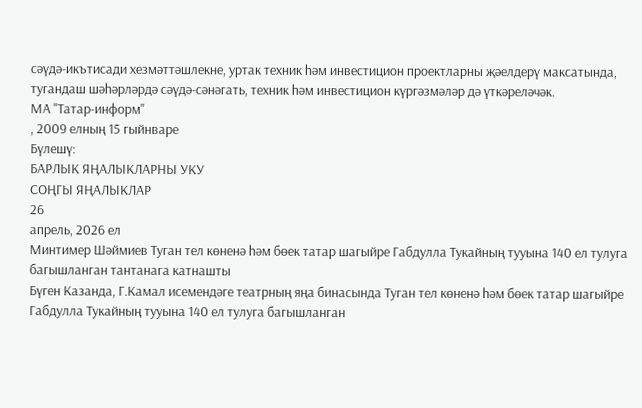сәүдә-икътисади хезмәттәшлекне, уртак техник һәм инвестицион проектларны җәелдерү максатында, тугандаш шәһәрләрдә сәүдә-сәнәгать, техник һәм инвестицион күргәзмәләр дә үткәреләчәк.
МА "Татар-информ"
, 2009 елның 15 гыйнваре
Бүлешү:
БАРЛЫК ЯҢАЛЫКЛАРНЫ УКУ
СОҢГЫ ЯҢАЛЫКЛАР
26
апрель, 2026 ел
Минтимер Шәймиев Туган тел көненә һәм бөек татар шагыйре Габдулла Тукайның тууына 140 ел тулуга багышланган тантанага катнашты
Бүген Казанда, Г.Камал исемендәге театрның яңа бинасында Туган тел көненә һәм бөек татар шагыйре Габдулла Тукайның тууына 140 ел тулуга багышланган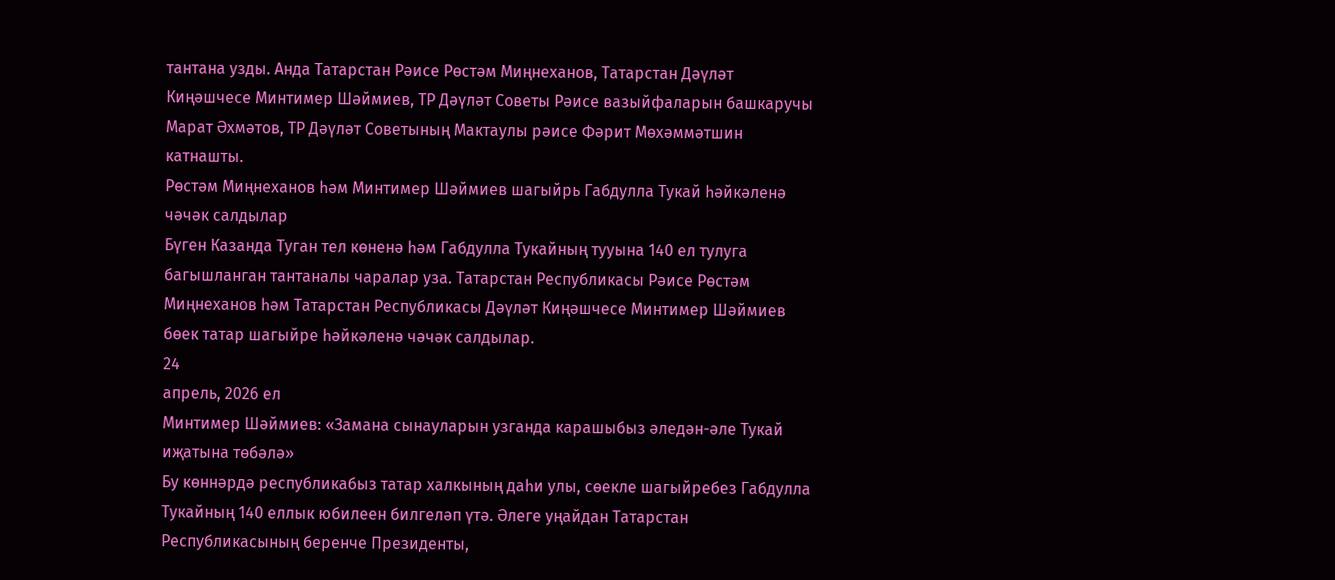тантана узды. Анда Татарстан Рәисе Рөстәм Миңнеханов, Татарстан Дәүләт Киңәшчесе Минтимер Шәймиев, ТР Дәүләт Советы Рәисе вазыйфаларын башкаручы Марат Әхмәтов, ТР Дәүләт Советының Мактаулы рәисе Фәрит Мөхәммәтшин катнашты.
Рөстәм Миңнеханов һәм Минтимер Шәймиев шагыйрь Габдулла Тукай һәйкәленә чәчәк салдылар
Бүген Казанда Туган тел көненә һәм Габдулла Тукайның тууына 140 ел тулуга багышланган тантаналы чаралар уза. Татарстан Республикасы Рәисе Рөстәм Миңнеханов һәм Татарстан Республикасы Дәүләт Киңәшчесе Минтимер Шәймиев бөек татар шагыйре һәйкәленә чәчәк салдылар.
24
апрель, 2026 ел
Минтимер Шәймиев: «Замана сынауларын узганда карашыбыз әледән-әле Тукай иҗатына төбәлә»
Бу көннәрдә республикабыз татар халкының даһи улы, сөекле шагыйребез Габдулла Тукайның 140 еллык юбилеен билгеләп үтә. Әлеге уңайдан Татарстан Республикасының беренче Президенты,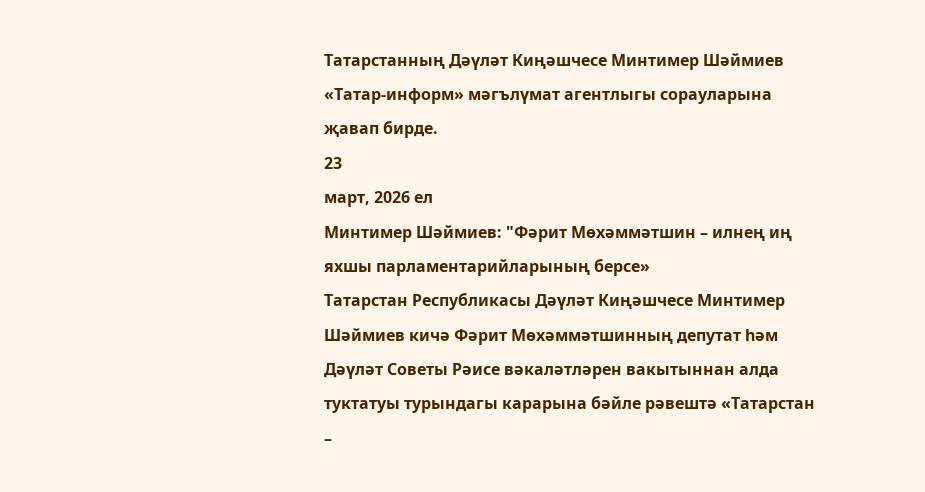Татарстанның Дәүләт Киңәшчесе Минтимер Шәймиев «Татар-информ» мәгълүмат агентлыгы сорауларына җавап бирде.
23
март, 2026 ел
Минтимер Шәймиев: "Фәрит Мөхәммәтшин – илнең иң яхшы парламентарийларының берсе»
Татарстан Республикасы Дәүләт Киңәшчесе Минтимер Шәймиев кичә Фәрит Мөхәммәтшинның депутат һәм Дәүләт Советы Рәисе вәкаләтләрен вакытыннан алда туктатуы турындагы карарына бәйле рәвештә «Татарстан –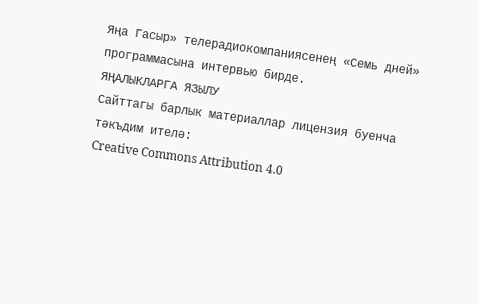Яңа Гасыр» телерадиокомпаниясенең «Семь дней» программасына интервью бирде.
ЯҢАЛЫКЛАРГА ЯЗЫЛУ
Сайттагы барлык материаллар лицензия буенча тәкъдим ителә:
Creative Commons Attribution 4.0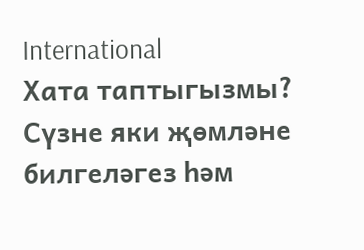International
Хата таптыгызмы?
Сүзне яки җөмләне билгеләгез һәм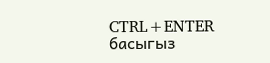CTRL+ENTER басыгыз